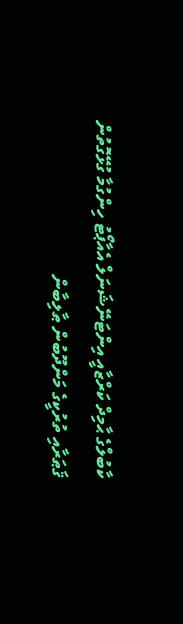ކާބުލްގެ ޙާމިދް ކަރްޒާއީ އިންޓަނޭޝަނަލް އެއާޕޯޓު ހިންގުމާ ގުޅޭގޮތުން ޤަޠަރާއި ތުރުކީގެ މަންދޫބުން ޠާލިބާން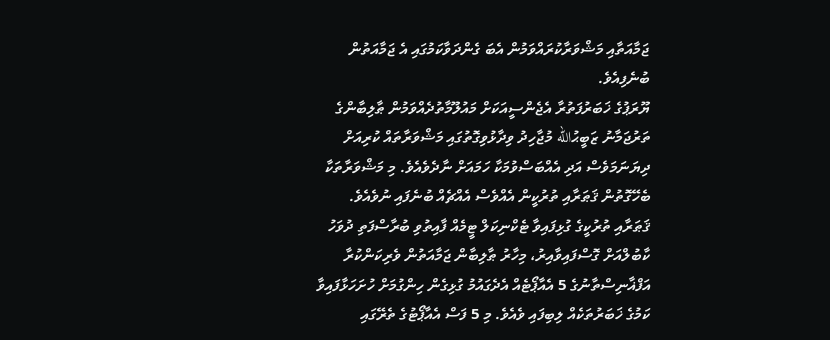ޖަމާއަތާއި މަޝްވަރާކުރައްވަމުން އެބަ ގެންދަވާކަމުގައި އެ ޖަމާއަތުން ބުނެފިއެވެ.
ޔޫރަޕުގެ ޚަބަރުފަތުރާ އެޖެންސީއަކަށް މައުލޫމާތުދެއްވަމުން ޠާލިބާންގެ ތަރުޖަމާނު ޒަބީޙުالله މުޖާހިދު ވިދާޅުވިގޮތުގައި މަޝްވަރާތައް ކުރިއަށް ދިޔަނަމަވެސް އަދި އެއްބަސްވުމަކާ ހަމައަށް ނާދެވެއެވެ. މި މަޝްވަރާތަކާ ބެހޭގޮތުން ޤަޠަރާއި ތުރުކީން އެއްވެސް އެއްޗެއް ބުނެފައި ނުވެއެވެ.
ޤަޠަރާއި ތުރުކީގެ ގުޅިފައިވާ ޓެކްނިކަލް ޓީމެއް ފާއިތުވި ބުރާސްފަތި ދުވަހު ކާބުލްއަށް ގޮސްފައިވާއިރު، މިހާރު ޠާލިބާން ޖަމާއަތުން ވެރިކަންކުރާ އަފްޣާނިސްތާނުގެ 5 އެއާޕޯޓެއް އެދެގައުމު ގުޅިގެން ހިންގުމަށް ހުށަހަޅާފައިވާ ކަމުގެ ޚަބަރުތަކެއް ލިބިފައި ވެއެވެ. މި 5 ފަސް އެއާޕޯޓުގެ ތެރޭގައި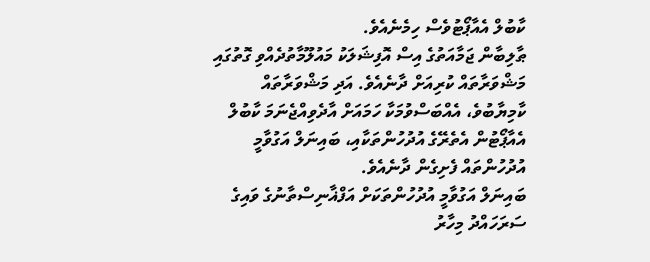ކާބުލް އެއާޕޯޓުވެސް ހިމެނެއެވެ.
ޠާލިބާން ޖަމާއަތުގެ އިސް އޮފިޝަލަކު މައުލޫމާތުދެއްވި ގޮތުގައި މަޝްވަރާތައް ކުރިއަށް ދާނެއެވެ. އަދި މަޝްވަރާތައް ކާމިޔާބުވެ، އެއްބަސްވުމަކާ ހަމައަށް އާދެވިއްޖެނަމަ ކާބުލް އެއާޕޯޓުން އެތެރޭގެ އުދުހުންތަކާއި، ބައިނަލް އަގުވާމީ އުދުހުންތައް ފެށިގެން ދާނެއެވެ.
ބައިނަލް އަގުވާމީ އުދުހުންތަކަށް އަފްޣާނިސްތާނުގެ ވައިގެ ސަރަހައްދު މިހާރު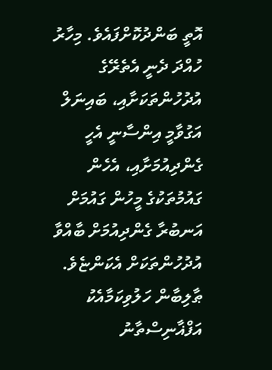އޮތީ ބަންދުކޮށްފައެވެ. މިހާރު ހުއްދަ ދެނީ އެތެރޭގެ އުދުހުންތަކަށާއި، ބައިނަލް އަގުވާމީ އިންސާނީ އެހީ ގެންދިއުމަށާއި، އެހެން ގައުމުތަކުގެ މީހުން ގައުމަށް އަނބުރާ ގެންދިއުމަށް ބާއްވާ އުދުހުންތަކަށް އެކަންޏެވެ.
ޠާލިބާން ހަލުވިކަމާއެކު އަފްޣާނިސްތާނު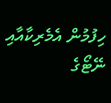ހިފުމުން އެމެރިކާއާއި ނޭޓޯގެ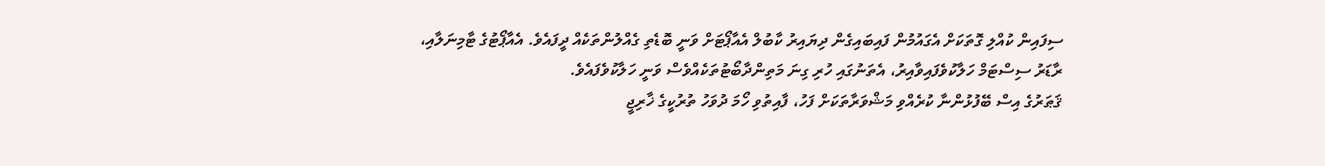ސިފައިން ކުއްލި ގޮތަކަށް އެގައުމުން ފައިބައިގެން ދިޔައިރު ކާބުލް އެއާޕޯޓަށް ވަނީ ބޮޑެތި ގެއްލުންތަކެއް ދީފައެވެ. އެއާޕޯޓުގެ ޓާމިނަލާއި، ރާޑަރު ސިސްޓަމް ހަލާކުވެފައިވާއިރު، އެތަނުގައި ހުރި ގިނަ މަތިންދާބޯޓުތަކެއްވެސް ވަނީ ހަލާކުވެފައެވެ.
ޤަޠަރުގެ އިސް ބޭފުޅުންނާ ކުރެއްވި މަޝްވަރާތަކަށް ފަހު، ފާއިތުވި ހޯމަ ދުވަހު ތުރުކީގެ ޚާރިޖީ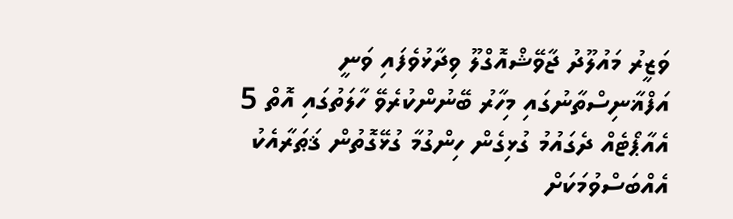ވަޒީރު މައުލޫދު ޖާވޭޝްއޮގްލޫ ވިދާޅުވެފައި ވަނީ އަފްޣާނިސްތާނުގައި މިހާރު ބޭނުންކުރެވޭ ހާލަތުގައި އޮތް 5 އެއާޕޯޓެއް ދެގައުމު ގުޅިގެން ހިންގުމާ ގުޅޭގޮތުން ޤަޠަރާއެކު އެއްބަސްވުމަކަށް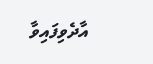އާދެވިފައިވާ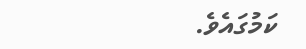ކަމުގައެވެ.